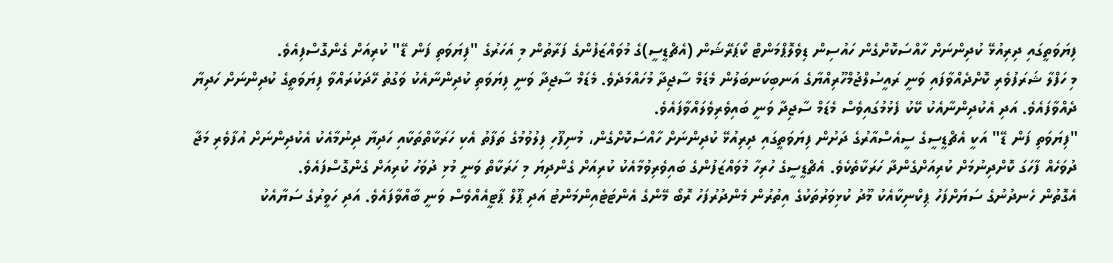ފިޔަވަތީގައި ދިރިއުޅޭ ކުދިންނަށް ހާއްސަކޮށްގެން ހައުސިން ޑިވެލޮޕްމަންޓް ކޯޕަރޭޝަން (އެޗްޑީސީ)ގެ މުވައްޒަފުންގެ ފަރާތުން މި އަހަރުގެ "ފިޔަވަތި ފަން ޑޭ" ކުރިއަށް ގެންގޮސްފިއެވެ.
މި ހަފްލާ ޝަރަފުވެރި ކޮށްދެއްވާފައި ވަނީ ރައީސުލްޖުމްހޫރިއްޔާގެ އަނބިކަނބަލުން މެޑަމް ސާޖިދާ މުހައްމަދެވެ. މެޑަމް ސާޖިދާ ވަނީ ފިޔަވަތި ކުދިންނާއެކު ވަގުތު ހޭދަކުރައްވާ ފިޔަވަތީގެ ކުދިންނަށް ހަދިޔާ ދެއްވާފައެވެ. އަދި އެކުދިންނާއެކު ކޭކު ފެޅުމުގައިވެސް މެޑަމް ސާޖިދާ ވަނީ ބައިވެރިވެލައްވާފައެވެ.
"ފިޔަވަތި ފަން ޑޭ" އަކީ އެޗްޑީސީގެ ސީއެސްއާރުގެ ދަށުން ފިޔަވަތީގައި ދިރިއުޅޭ ކުދިންނަށް ހާއްސަކޮށްގެން، މުނިފޫހި ފިލުވުމުގެ ތަފާތު އެކި ހަރަކާތްތަކާއި ހަދިޔާ ދިނުމާއެކު އެކުދިންނަށް އުފާވެރި މަޖާ ދުވަހެއް ފާހަގަ ކޮށްދިނުމަށް ކުރިއަށްގެންދާ ހަރަކާތެކެވެ. އެޗްޑީސީގެ ހުރިހާ މުވައްޒަފުންގެ ބައިވެރިވުމާއެކު ކުރިއަށް ގެންދިޔަ މި ހަރަކާތް ވަނީ މުޅި ދުވަހު ކުރިއަށް ގެންގޮސްފައެވެ.
އެގޮތުން ހެނދުނުގެ ސަޔަށްފަހު ޕިކްނިކާއެކު މޫދު ކުޅިވަރުތަކުގެ އިތުރުން މެންދުރުފަހު ރޮބޯ މޭންގެ އެންޓަޓެއިންމަންޓު އަދި ޕޫލް ޕާޓީއެއްވެސް ވަނީ ބާއްވާފައެވެ. އަދި ހަވީރުގެ ސަޔާއެކު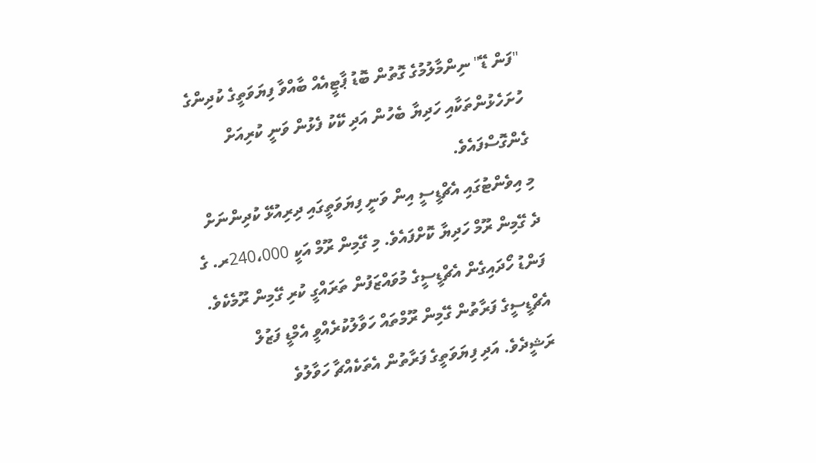"ފަން ޑޭ" ނިންމާލުމުގެ ގޮތުން ބޮޑު ޕާޓީއެއް ބާއްވާ ފިޔަވަތީގެ ކުދިންގެ ހުށަހެޅުންތަކާއި ހަދިޔާ ބެހުން އަދި ކޭކު ފެޅުން ވަނީ ކުރިއަށް ގެންގޮސްފައެވެ.
މި އިވެންޓުގައި އެޗްޑީސީ އިން ވަނީ ފިޔަވަތީގައި ދިރިއުޅޭ ކުދިންނަށް ދެ ގޭމިން ރޫމް ހަދިޔާ ކޮށްފައެވެ. މި ގޭމިން ރޫމް އަކީ 240،000ރ. ގެ ފަންޑު ހޯދައިގެން އެޗްޑީސީގެ މުވައްޒަފުން ތަރައްގީ ކުރި ގޭމިން ރޫމެކެވެ. އެޗްޑީސީގެ ފަރާތުން ގޭމިން ރޫމްތައް ހަވާލުކުރެއްވީ އެމްޑީ ފަޒުލް ރަޝީދެވެ. އަދި ފިޔަވަތީގެ ފަރާތުން އެތަކެއްޗާ ހަވާލުވެ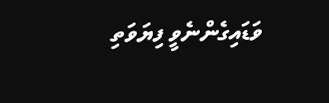ވަޑައިގެންނެވީ ފިޔަވަތި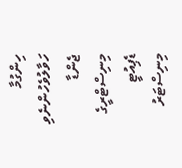ހިންގުމާ ހަވާލުވެހުންނެވި ޖެންޑާ މިނިސްޓްރީގެ ޑެޕިއުޓީ މިނިސްޓަރު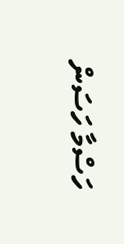ހަސްމާ ހަސަން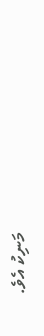މަނިކު އެވެ.